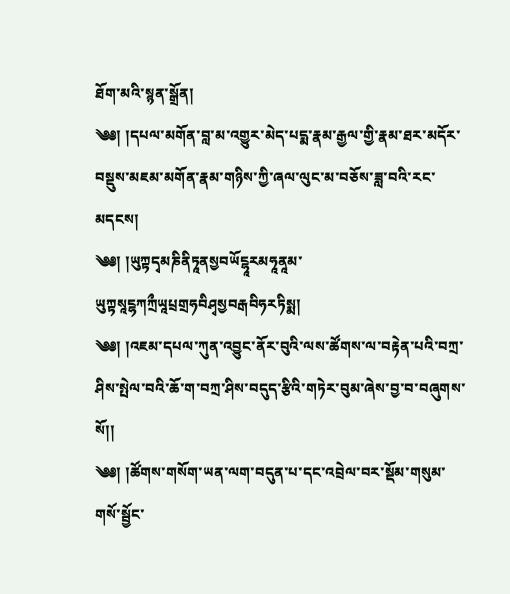ཐོག་མའི་སྙན་སྒྲོན།
༄༅། །དཔལ་མགོན་བླ་མ་འགྱུར་མེད་པདྨ་རྣམ་རྒྱལ་གྱི་རྣམ་ཐར་མདོར་བསྡུས་མཇམ་མགོན་རྣམ་གཉིས་ཀྱི་ཞལ་ལུང་མ་བཅོས་ཟླ་བའི་རང་མདངས།
༄༅། །ཡུཀྟདྭམཎིནིཏཱནསྱབཡོངྷཱརམཧཱནཱམ་ཡུཀྟསཱངྷཀཀྲྀཡཱཔྲགྲཧབིཤྭསྱབརྒབིཧརཏིསྨ།
༄༅། །འཇམ་དཔལ་ཀུན་འབྱུང་ནོར་བུའི་ལས་ཚོགས་ལ་བརྟེན་པའི་བཀྲ་ཤིས་སྤེལ་བའི་ཆོ་ག་བཀྲ་ཤིས་བདུད་རྩིའི་གཏེར་བུམ་ཞེས་བྱ་བ་བཞུགས་སོ།།
༄༅། །ཚོགས་གསོག་ཡན་ལག་བདུན་པ་དང་འབྲེལ་བར་སྡོམ་གསུམ་གསོ་སྦྱོང་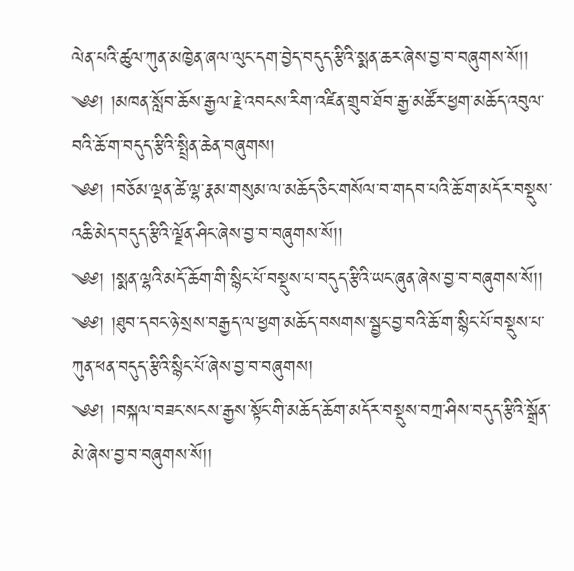ལེན་པའི་ཚུལ་ཀུན་མཁྱེན་ཞལ་ལུང་དག་བྱེད་བདུད་རྩིའི་སྨན་ཆར་ཞེས་བྱ་བ་བཞུགས་སོ།།
༄༅། །མཁན་སློབ་ཆོས་རྒྱལ་རྗེ་འབངས་རིག་འཛིན་གྲུབ་ཐོབ་རྒྱ་མཚོར་ཕྱག་མཆོད་འབུལ་བའི་ཆོ་ག་བདུད་རྩིའི་སྤྲིན་ཆེན་བཞུགས།
༄༅། །བཅོམ་ལྡན་ཚེ་ལྷ་རྣམ་གསུམ་ལ་མཆོད་ཅིང་གསོལ་བ་གདབ་པའི་ཆོ་ག་མདོར་བསྡུས་འཆི་མེད་བདུད་རྩིའི་ལྗོན་ཤིང་ཞེས་བྱ་བ་བཞུགས་སོ།།
༄༅། །སྨན་ལྷའི་མདོ་ཆོག་གི་སྙིང་པོ་བསྡུས་པ་བདུད་རྩིའི་ཡང་ཞུན་ཞེས་བྱ་བ་བཞུགས་སོ།།
༄༅། །ཐུབ་དབང་ཉེ་སྲས་བརྒྱད་ལ་ཕྱག་མཆོད་བསགས་སྦྱང་བྱ་བའི་ཆོ་ག་སྙིང་པོ་བསྡུས་པ་ཀུན་ཕན་བདུད་རྩིའི་སྙིང་པོ་ཞེས་བྱ་བ་བཞུགས།
༄༅། །བསྐལ་བཟང་སངས་རྒྱས་སྟོང་གི་མཆོད་ཆོག་མདོར་བསྡུས་བཀྲ་ཤིས་བདུད་རྩིའི་སྒྲོན་མེ་ཞེས་བྱ་བ་བཞུགས་སོ།།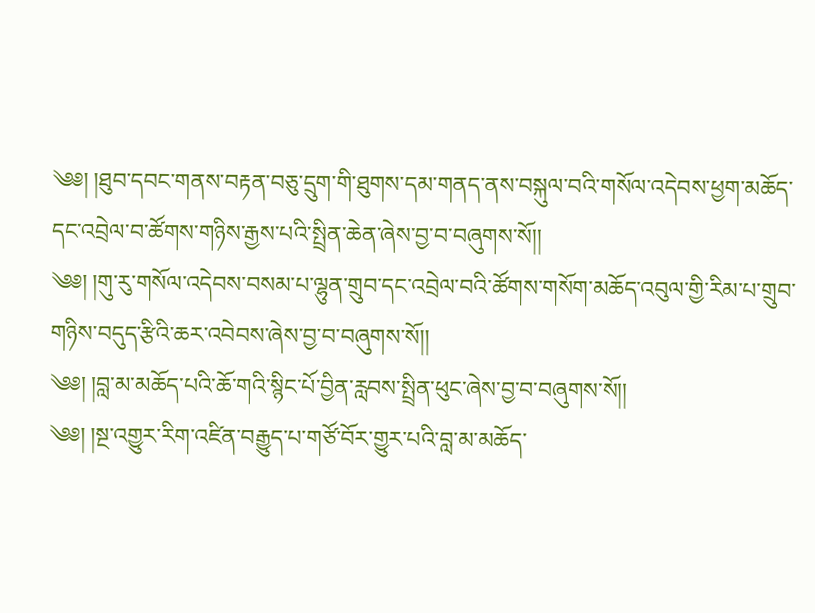༄༅། །ཐུབ་དབང་གནས་བརྟན་བཅུ་དྲུག་གི་ཐུགས་དམ་གནད་ནས་བསྐུལ་བའི་གསོལ་འདེབས་ཕྱག་མཆོད་དང་འབྲེལ་བ་ཚོགས་གཉིས་རྒྱས་པའི་སྤྲིན་ཆེན་ཞེས་བྱ་བ་བཞུགས་སོ།།
༄༅། །གུ་རུ་གསོལ་འདེབས་བསམ་པ་ལྷུན་གྲུབ་དང་འབྲེལ་བའི་ཚོགས་གསོག་མཆོད་འབུལ་གྱི་རིམ་པ་གྲུབ་གཉིས་བདུད་རྩིའི་ཆར་འབེབས་ཞེས་བྱ་བ་བཞུགས་སོ།།
༄༅། །བླ་མ་མཆོད་པའི་ཆོ་གའི་སྙིང་པོ་བྱིན་རླབས་སྤྲིན་ཕུང་ཞེས་བྱ་བ་བཞུགས་སོ།།
༄༅། །སྔ་འགྱུར་རིག་འཛིན་བརྒྱུད་པ་གཙོ་བོར་གྱུར་པའི་བླ་མ་མཆོད་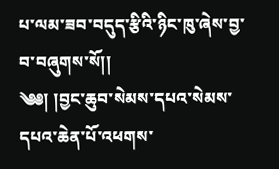པ་ལམ་ཟབ་བདུད་རྩིའི་ཉིང་ཁུ་ཞེས་བྱ་བ་བཞུགས་སོ།།
༄༅། །བྱང་ཆུབ་སེམས་དཔའ་སེམས་དཔའ་ཆེན་པོ་འཕགས་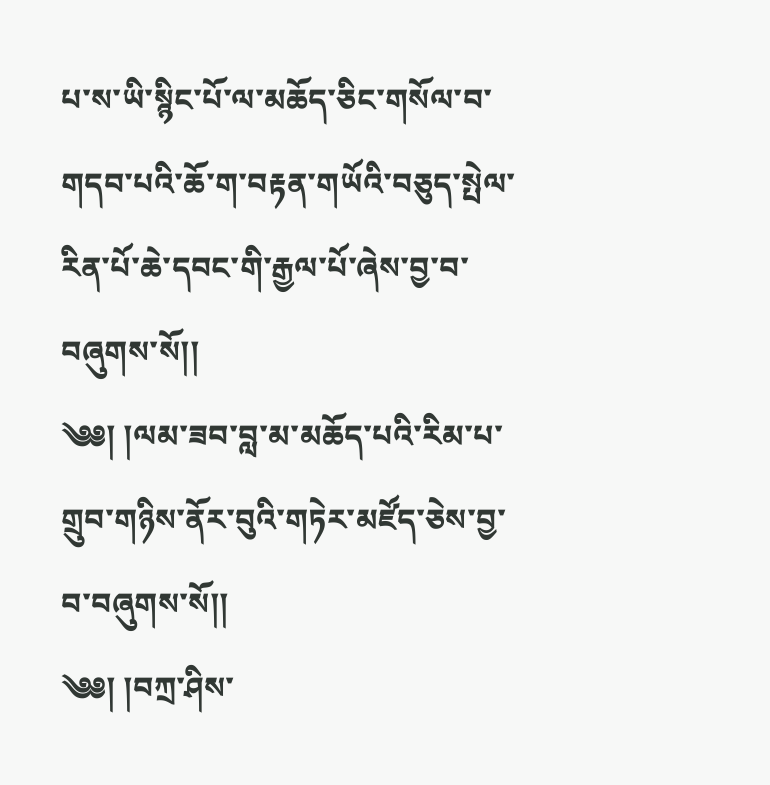པ་ས་ཡི་སྙིང་པོ་ལ་མཆོད་ཅིང་གསོལ་བ་གདབ་པའི་ཆོ་ག་བརྟན་གཡོའི་བཅུད་སྤེལ་རིན་པོ་ཆེ་དབང་གི་རྒྱལ་པོ་ཞེས་བྱ་བ་བཞུགས་སོ།།
༄༅། །ལམ་ཟབ་བླ་མ་མཆོད་པའི་རིམ་པ་གྲུབ་གཉིས་ནོར་བུའི་གཏེར་མཛོད་ཅེས་བྱ་བ་བཞུགས་སོ།།
༄༅། །བཀྲ་ཤིས་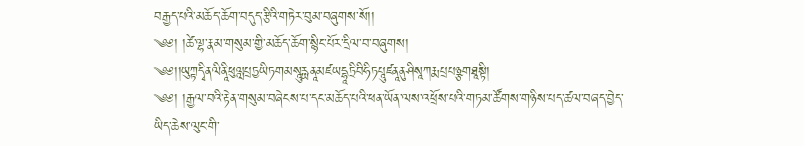བརྒྱད་པའི་མཆོད་ཆོག་བདུད་རྩིའི་གཏེར་བུམ་བཞུགས་སོ།།
༄༅། །ཚེ་ལྷ་རྣམ་གསུམ་གྱི་མཆོད་ཆོག་སྙིང་པོར་དྲིལ་བ་བཞུགས།
༄༅།།ཡུཀྟདྭིནལིནཱིཕུལླཔྲཏྱཡིཏགམསཱུརྻནཱམཛཡདྷཱཏྲིབིཧིཏཔཱུཛནཱནུཤིསཱཀརྨཔྲཔཉྩགཐཱསྟི།
༄༅། །རྒྱལ་བའི་རྟེན་གསུམ་བཞེངས་པ་དང་མཆོད་པའི་ཕན་ཡོན་ལས་འཕྲོས་པའི་གཏམ་ཚོགས་གཉིས་པད་ཚལ་བཞད་བྱེད་ཡིད་ཆེས་ལུང་གི་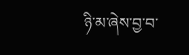ཉི་མ་ཞེས་བྱ་བ་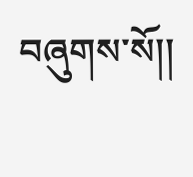བཞུགས་སོ།།